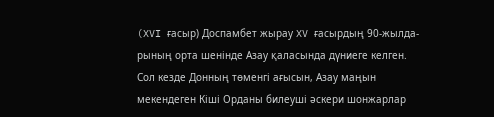(XVI ғасыр) Доспамбет жырау XV ғасырдың 90-жылда-рының орта шенінде Азау қаласында дүниеге келген. Сол кезде Донның төменгі ағысын, Азау маңын мекендеген Кіші Орданы билеуші әскери шонжарлар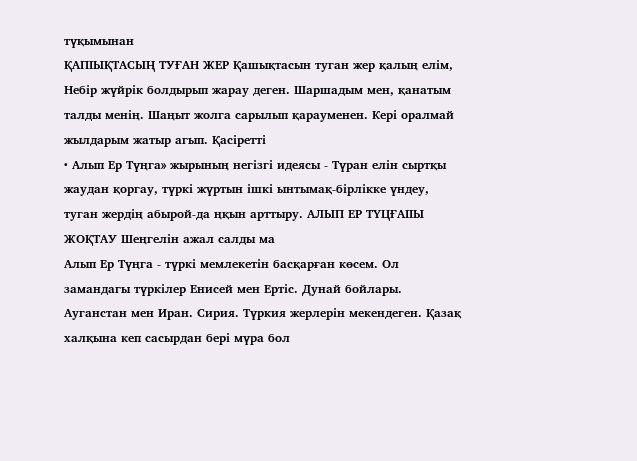түқымынан
ҚАПІЫҚТАСЫҢ ТУҒАН ЖЕР Қашықтасын туган жер қалың елім, Небір жүйрік болдырып жарау деген. Шаршадым мен, қанатым талды менің. Шаңыт жолга сарылып қарауменен. Кері оралмай жылдарым жатыр агып. Қасіретті
• Алып Ер Түңга» жырының негізгі идеясы - Түран елін сыртқы жаудан қоргау, түркі жүртын ішкі ынтымақ-бірлікке үндеу, туган жердің абырой-да ңқын арттыру. АЛЫП ЕР ТҮЦҒАІІЫ ЖОҚТАУ Шеңгелін ажал салды ма
Алып Ер Түңга - түркі мемлекетін басқарған көсем. Ол замандагы түркілер Енисей мен Ертіс. Дунай бойлары. Ауганстан мен Иран. Сирия. Түркия жерлерін мекендеген. Қазақ халқына кеп сасырдан бері мүра бол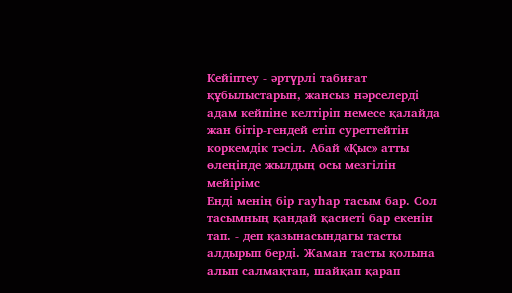Кейіптеу - әртүрлі табиғат құбылыстарын, жансыз нәрселерді адам кейпіне келтіріп немесе қалайда жан бітір-гендей етіп суреттейтін коркемдік тәсіл. Абай «Қыс» атты өлеңінде жылдың осы мезгілін мейірімс
Енді менің бір гауһар тасым бар. Сол тасымның қандай қасиеті бар екенін тап. - деп қазынасындагы тасты алдырып берді. Жаман тасты қолына алып салмақтап, шайқап қарап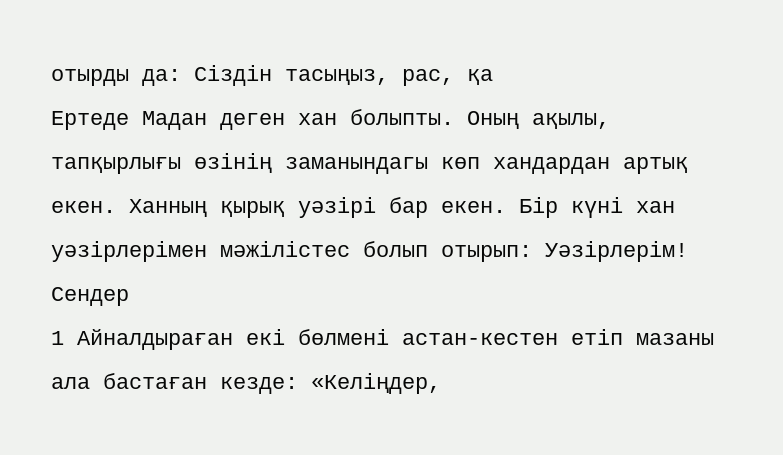отырды да: Сіздін тасыңыз, рас, қа
Ертеде Мадан деген хан болыпты. Оның ақылы, тапқырлығы өзінің заманындагы көп хандардан артық екен. Ханның қырық уәзірі бар екен. Бір күні хан уәзірлерімен мәжілістес болып отырып: Уәзірлерім! Сендер
1 Айналдыраған екі бөлмені астан-кестен етіп мазаны ала бастаған кезде: «Келіңдер,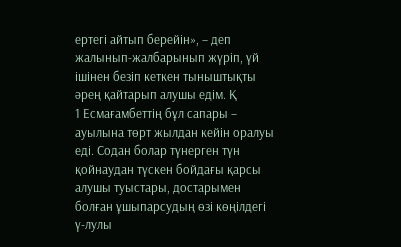ертегі айтып берейін», – деп жалынып-жалбарынып жүріп, үй ішінен безіп кеткен тыныштықты әрең қайтарып алушы едім. Қ
1 Есмағамбеттің бұл сапары – ауылына төрт жылдан кейін оралуы еді. Содан болар түнерген түн қойнаудан түскен бойдағы қарсы алушы туыстары, достарымен болған ұшыпарсудың өзі көңілдегі ү-лулы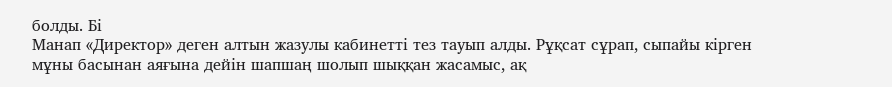болды. Бі
Манап «Директор» деген алтын жазулы кабинетті тез тауып алды. Рұқсат сұрап, сыпайы кірген мұны басынан аяғына дейін шапшаң шолып шыққан жасамыс, ақ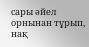сары әйел орнынан тұрып, нақ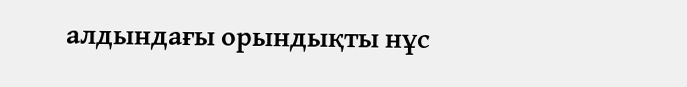алдындағы орындықты нұс